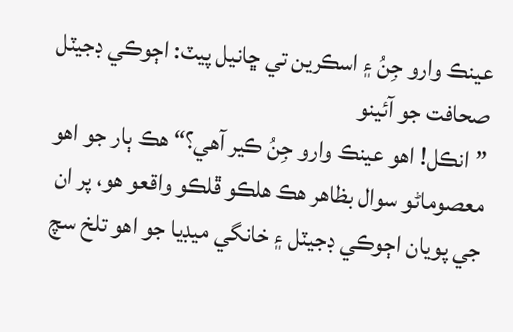عينڪ وارو جِنُ ۽ اسڪرين تي ڇانيل پيٽ: اڄوڪي ڊجيٽل صحافت جو آئينو
”انڪل! اھو عينڪ وارو جِنُ ڪير آھي؟“ هڪ ٻار جو اھو معصوماڻو سوال بظاهر هڪ هلڪو ڦلڪو واقعو هو، پر ان جي پويان اڄوڪي ڊجيٽل ۽ خانگي ميڊيا جو اهو تلخ سچ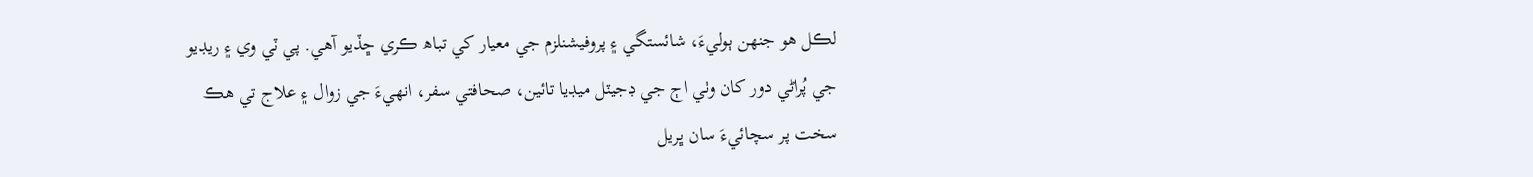لڪل هو جنهن ٻوليءَ، شائستگي ۽ پروفيشنلزم جي معيار کي تباھ ڪري ڇڏيو آهي. پي ٽي وي ۽ ريڊيو جي پُراڻي دور کان وٺي اڄ جي ڊجيٽل ميڊيا تائين، صحافتي سفر، انھيءَ جي زوال ۽ علاج تي هڪ سخت پر سچائيءَ سان ڀريل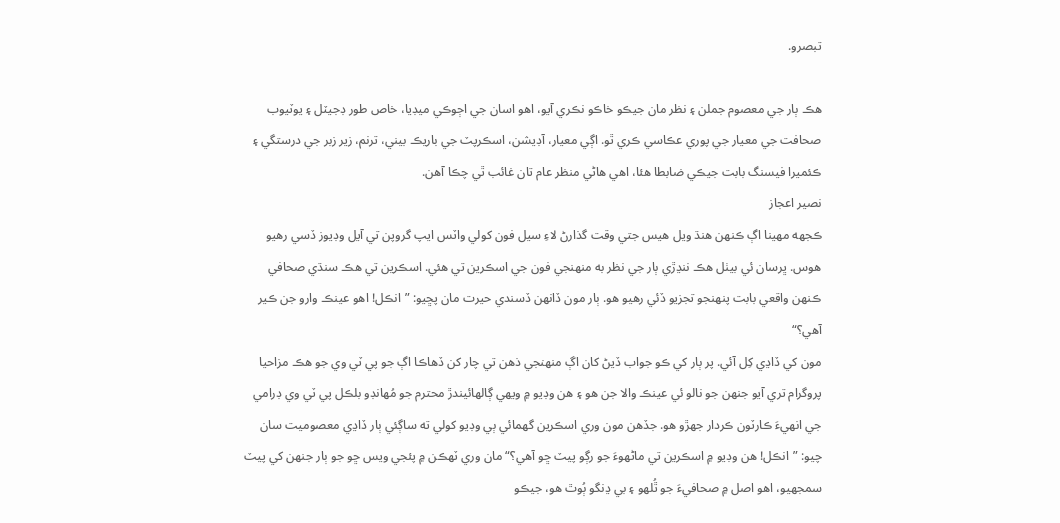تبصرو.

هڪ ٻار جي معصوم جملن ۽ نظر مان جيڪو خاڪو نڪري آيو، اهو اسان جي اڄوڪي ميڊيا، خاص طور ڊجيٽل ۽ يوٽيوب صحافت جي معيار جي پوري عڪاسي ڪري ٿو. اڳي معيار، آڊيشن، اسڪرپٽ جي باريڪ بيني، ترنم، زير زبر جي درستگي ۽ ڪئميرا فيسنگ بابت جيڪي ضابطا هئا، اهي هاڻي منظر عام تان غائب ٿي چڪا آهن.
نصير اعجاز
ڪجهه مھينا اڳ ڪنھن ھنڌ ويل ھيس جتي وقت گذارڻ لاءِ سيل فون کولي واٽس ايپ گروپن تي آيل وڊيوز ڏسي رهيو هوس. ڀرسان ئي بيٺل هڪ ننڍڙي ٻار جي نظر به منهنجي فون جي اسڪرين تي ھئي. اسڪرين تي هڪ سنڌي صحافي ڪنهن واقعي بابت پنهنجو تجزيو ڏئي رهيو هو. ٻار مون ڏانهن ڏسندي حيرت مان پڇيو: ”انڪل! اهو عينڪ وارو جن ڪير آهي؟“
مون کي ڏاڍي کِل آئي. پر ٻار کي ڪو جواب ڏيڻ کان اڳ منھنجي ذھن تي چار کن ڏھاڪا اڳ جو پي ٽي وي جو ھڪ مزاحيا پروگرام تري آيو جنھن جو نالو ئي عينڪ والا جن ھو ۽ ھن وڊيو ۾ ويھي ڳالھائيندڙ محترم جو مُھانڊو بلڪل پي ٽي وي ڊرامي جي انھيءَ ڪارٽون ڪردار جھڙو ھو. جڏهن مون وري اسڪرين گھمائي ٻي وڊيو کولي ته ساڳئي ٻار ڏاڍي معصوميت سان چيو: ”انڪل! هن وڊيو ۾ اسڪرين تي ماڻهوءَ جو رڳو پيٽ ڇو آهي؟“ مان وري ٽهڪن ۾ پئجي ويس ڇو جو ٻار جنهن کي پيٽ سمجھيو، اهو اصل ۾ صحافيءَ جو ٿُلھو ۽ بي ڍنگو ٻُوٿ هو، جيڪو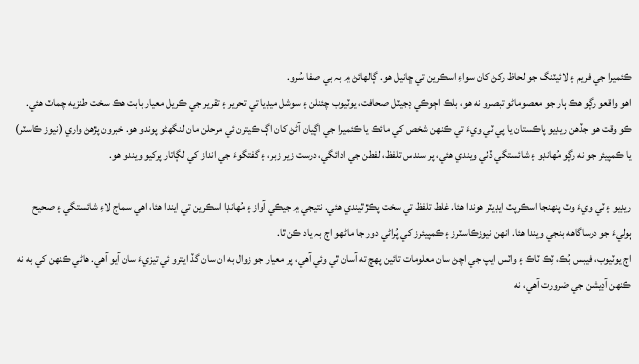ڪئميرا جي فريم ۽ لائيٽنگ جو لحاظ رکڻ کان سواءِ اسڪرين تي ڇانيل هو. ڳالھائڻ ۾ بہ بي صفا سُرو.
اهو واقعو رڳو هڪ ٻار جو معصوماڻو تبصرو نه هو، بلڪ اڄوڪي ڊجيٽل صحافت، يوٽيوب چئنلن ۽ سوشل ميڊيا تي تحرير ۽ تقرير جي ڪريل معيار بابت هڪ سخت طنزيه چماٽ هئي.
ڪو وقت هو جڏهن ريڊيو پاڪستان يا پي ٽي ويءَ تي ڪنهن شخص کي مائڪ يا ڪئميرا جي اڳيان آڻڻ کان اڳ ڪيترن ئي مرحلن مان لنگھڻو پوندو هو. خبرون پڙهڻ واري (نيوز ڪاسٽر) يا ڪمپيئر جو نه رڳو مُھانڊو ۽ شائستگي ڏٺي ويندي هئي، پر سندس تلفظ، لفطن جي ادائگي، درست زير زبر، ۽ گفتگوءَ جي انداز کي لڳاتار پرکيو ويندو هو.

ريڊيو ۽ ٽي ويءَ وٽ پنهنجا اسڪرپٽ ايڊيٽر هوندا هئا. غلط تلفظ تي سخت پڪڙ ٿيندي هئي. نتيجي ۾ جيڪي آواز ۽ مُھانڊا اسڪرين تي ايندا هئا، اهي سماج لاءِ شائستگي ۽ صحيح ٻوليءَ جو درساگاهه بنجي ويندا هئا. انھن نيوزڪاسٽرز ۽ ڪمپيئرز کي پُراڻي دور جا ماڻھو اڄ بہ ياد ڪن ٿا.
اڄ يوٽيوب، فيبس بُڪ، ٽِڪ ٽاڪ ۽ واٽس ايپ جي اچڻ سان معلومات تائين پھچ ته آسان ٿي وئي آهي، پر معيار جو زوال به ان سان گڏ ايترو ئي تيزيءَ سان آيو آهي. هاڻي ڪنهن کي به نه ڪنهن آڊيشن جي ضرورت آهي، نه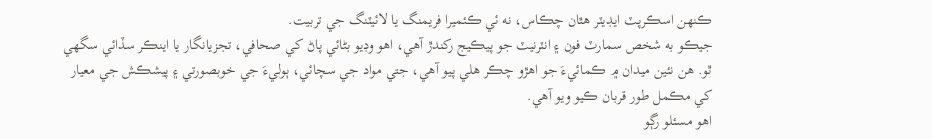ڪنهن اسڪرپٽ ايڊيٽر ھٿان چڪاس، نه ئي ڪئميرا فريمنگ يا لائيٽنگ جي تربيت.
جيڪو به شخص سمارٽ فون ۽ انٽرنيٽ جو پيڪيج رکندڙ آهي، اهو وڊيو بڻائي پاڻ کي صحافي، تجزيانگار يا اينڪر سڏائي سگهي ٿو. هن نئين ميدان ۾ ڪمائيءَ جو اهڙو چڪر هلي پيو آهي، جتي مواد جي سچائي، ٻوليءَ جي خوبصورتي ۽ پيشڪش جي معيار کي مڪمل طور قربان ڪيو ويو آهي.
اهو مسئلو رڳو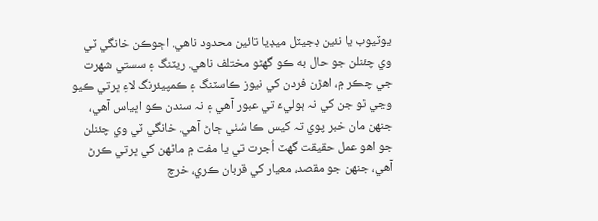يوٽيوب يا نئين ڊجيٽل ميڊيا تائين محدود ناهي. اڄوڪن خانگي ٽي وي چئنلن جو حال به ڪو گھڻو مختلف ناهي. ريٽنگ ۽ سستي شهرت جي چڪر ۾، اھڙن فردن کي نيوز ڪاسٽنگ ۽ ڪمپيئرنگ لاءِ ڀرتي ڪيو وڃي ٿو جن کي نہ ٻوليءَ تي عبور آھي ۽ نہ سندن ڪو اڀياس آھي، جنھن مان خبر پوي تہ کيس ڪا سُٺي ڄاڻ آھي. خانگي ٽي وي چئنلن جو اھو عمل حقيقت گھٽ اُجرت تي يا مفت ۾ ماڻھن کي ڀرتي ڪرڻ آھي، جنھن جو مقصد، معيار کي قربان ڪري، خرچ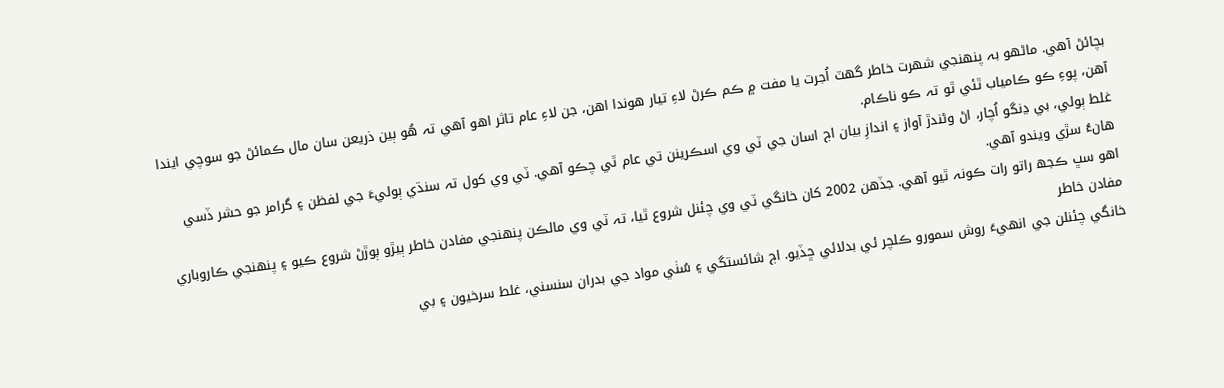بچائڻ آھي. ماڻھو بہ پنھنجي شھرت خاطر گھٽ اُجرت يا مفت ۾ ڪم ڪرڻ لاءِ تيار ھوندا اھن، جن لاءِ عام تاثر اھو آھي تہ ھُو ٻين ذريعن سان مال ڪمائڻ جو سوچي ايندا آھن، پوءِ ڪو ڪامياب ٿئي ٿو تہ ڪو ناڪام.
غلط ٻولي، بي ڍنگو اُچار، اڻ وڻندڙ آواز ۽ اندازِ بيان اڄ اسان جي ٽي وي اسڪرينن تي عام ٿي چڪو آهي. ٽي وي کول تہ سنڌي ٻوليءَ جي لفظن ۽ گرامر جو حشر ڏسي ھانءُ سڙي ويندو آهي.
اھو سڀ ڪجھ راتو رات ڪونہ ٿيو آھي. جڏھن 2002 کان خانگي ٽي وي چئنل شروع ٿيا، تہ ٽي وي مالڪن پنھنجي مفادن خاطر ٻيڙو ٻوڙڻ شروع ڪيو ۽ پنھنجي ڪاروباري مفادن خاطر
خانگي چئنلن جي انھيءَ روش سمورو ڪلچر ئي بدلائي ڇڏيو. اڄ شائستگي ۽ سُٺي مواد جي بدران سنسني، غلط سرخيون ۽ بي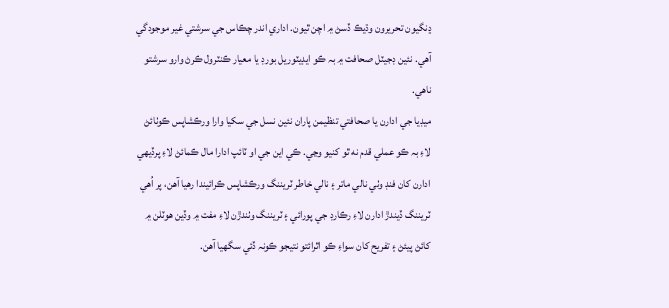ڍنگيون تحريرون وڌيڪ ڏسڻ ۾ اچن ٿيون. اداري اندر چڪاس جي سرشتي غير موجودگي آھي. نئين ڊجيٽل صحافت ۾ بہ ڪو ايڊيٽوريل بورڊ يا معيار ڪنٽرول ڪرڻ وارو سرشتو ناهي.
ميڊيا جي ادارن يا صحافتي تنظيمن پاران نئين نسل جي سکيا وارا ورڪشاپس ڪوٺائڻ لاءِ بہ ڪو عملي قدم نه ٿو کنيو وڃي. ڪي اين جي او ٽائپ ادارا مال ڪمائڻ لاءِ پرڏيھي ادارن کان فنڊ وٺي نالي ماتر ۽ نالي خاطر ٽريننگ ورڪشاپس ڪرائيندا رھيا آھن، پر اُھي ٽريننگ ڏيندڙ ادارن لاءِ رڪارڊ جي پورائي ۽ ٽريننگ وٺندڙن لاءِ مفت ۾ وڏين ھوٽلن ۾ کائڻ پيئڻ ۽ تفريح کان سواءِ ڪو اٿرائتو نتيجو ڪونہ ڏئي سگھيا آھن.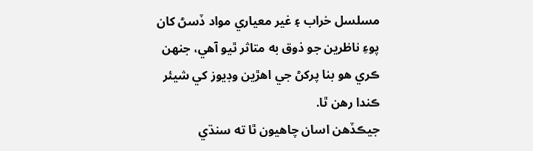مسلسل خراب ۽ غير معياري مواد ڏسڻ کان پوءِ ناظرين جو ذوق به متاثر ٿيو آهي، جنهن ڪري هو بنا پرکڻ جي اهڙين وڊيوز کي شيئر ڪندا رهن ٿا.
جيڪڏهن اسان چاهيون ٿا ته سنڌي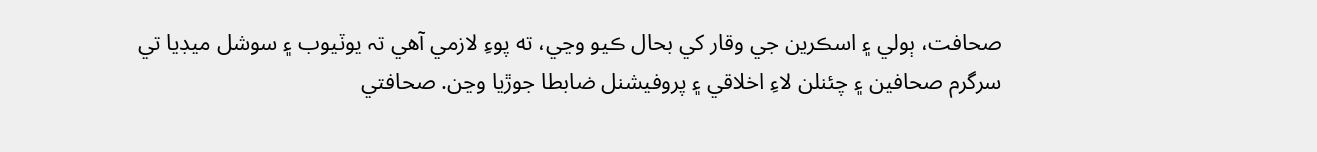صحافت، ٻولي ۽ اسڪرين جي وقار کي بحال ڪيو وڃي، ته پوءِ لازمي آھي تہ يوٽيوب ۽ سوشل ميڊيا تي سرگرم صحافين ۽ چئنلن لاءِ اخلاقي ۽ پروفيشنل ضابطا جوڙيا وڃن. صحافتي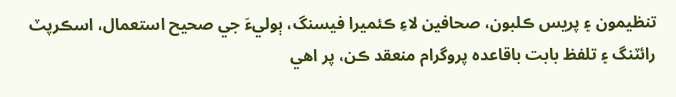تنظيمون ۽ پريس ڪلبون، صحافين لاءِ ڪئميرا فيسنگ، ٻوليءَ جي صحيح استعمال، اسڪرپٽ رائٽنگ ۽ تلفظ بابت باقاعده پروگرام منعقد ڪن، پر اھي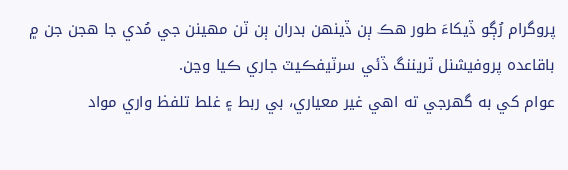پروگرام رُڳو ڏيکاءَ طور ھڪ ٻن ڏينھن بدران ٻن ٽن مھينن جي مُدي جا ھجن جن ۾ باقاعدہ پروفيشنل ٽريننگ ڏئي سرٽيفڪيٽ جاري ڪيا وڃن.
عوام کي به گھرجي ته اهي غير معياري، بي ربط ۽ غلط تلفظ واري مواد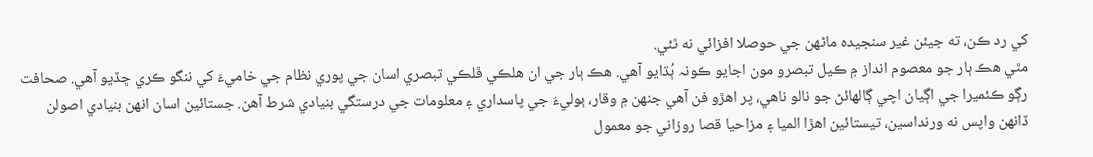کي رد ڪن، ته جيئن غير سنجيده ماڻهن جي حوصلا افزائي نه ٿئي.
مٿي ھڪ ٻار جو معصوم انداز ۾ ڪيل تبصرو مون اجايو ڪونہ ٻُڌايو آھي. ھڪ ٻار جي ان هلڪي ڦلڪي تبصري اسان جي پوري نظام جي خاميءَ کي ننگو ڪري ڇڏيو آهي. صحافت رڳو ڪئميرا جي اڳيان اچي ڳالهائڻ جو نالو ناهي، پر اهڙو فن آهي جنهن ۾ وقار، ٻوليءَ جي پاسداري ۽ معلومات جي درستگي بنيادي شرط آهن. جستائين اسان انهن بنيادي اصولن ڏانهن واپس نه ورنداسين، تيستائين اهڙا الميا ۽ مزاحيا قصا روزاني جو معمول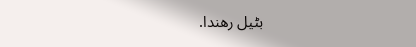بڻيل رهندا.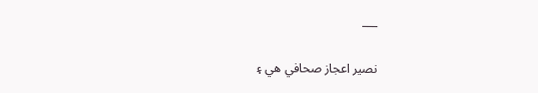___

نصير اعجاز صحافي ھي ۽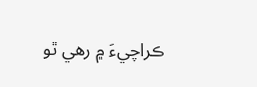ڪراچيءَ ۾ رھي ٿو